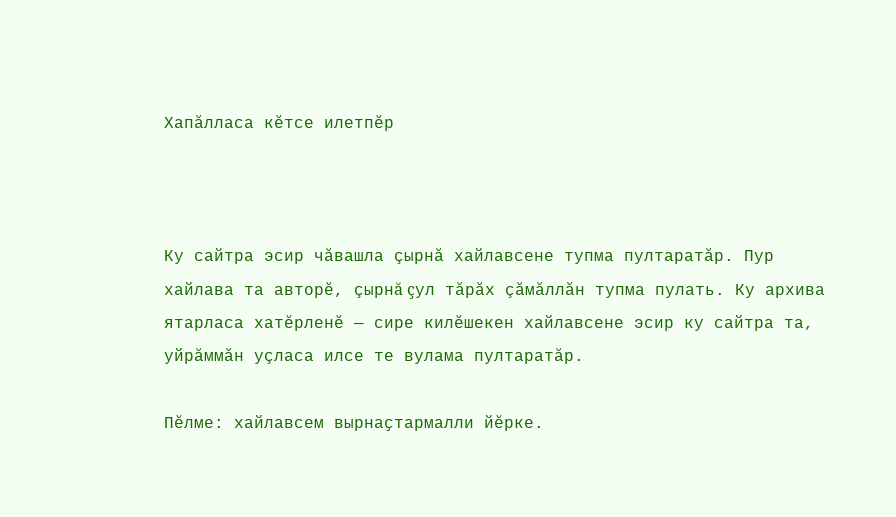Хапăлласа кĕтсе илетпĕр



Ку сайтра эсир чăвашла çырнă хайлавсене тупма пултаратăр. Пур хайлава та авторĕ, çырнă çул тăрăх çăмăллăн тупма пулать. Ку архива ятарласа хатĕрленĕ — сире килĕшекен хайлавсене эсир ку сайтра та, уйрăммăн уçласа илсе те вулама пултаратăр.

Пӗлме: хайлавсем вырнаҫтармалли йӗрке.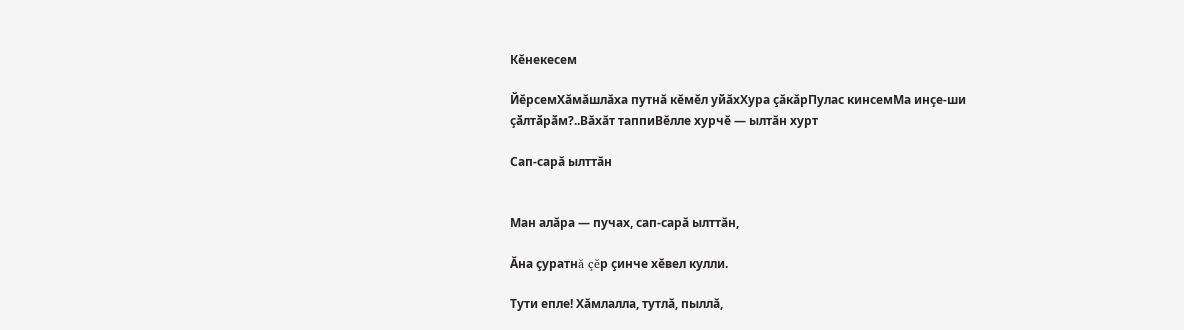Кĕнекесем

ЙĕрсемХăмăшлăха путнă кĕмĕл уйăхХура çăкăрПулас кинсемМа инҫе-ши ҫӑлтӑрӑм?..Вăхăт таппиВĕлле хурчĕ — ылтăн хурт

Сап-сарă ылттăн


Ман алăра — пучах, сап-сарă ылттăн,

Ăна çуратнă çĕр çинче хĕвел кулли.

Тути епле! Хăмлалла, тутлă, пыллă,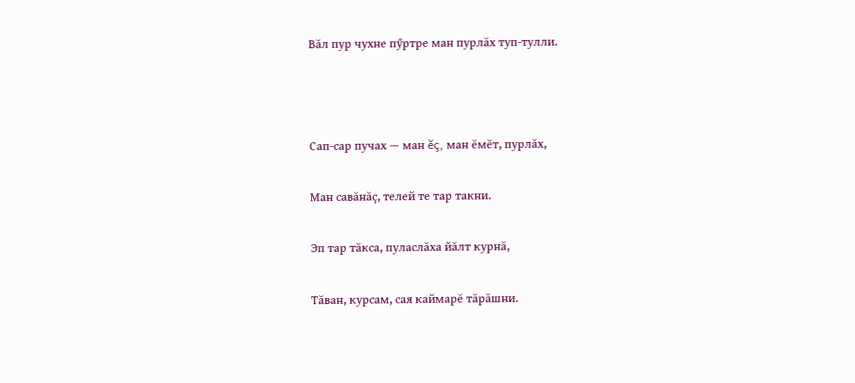Вăл пур чухне пӳртре ман пурлăх туп-тулли.



Сап-сар пучах — ман ĕç, ман ĕмĕт, пурлăх,

Ман савăнăç, телей те тар такни.

Эп тар тăкса, пуласлăха йăлт курнă,

Тăван, курсам, сая каймарĕ тăрăшни.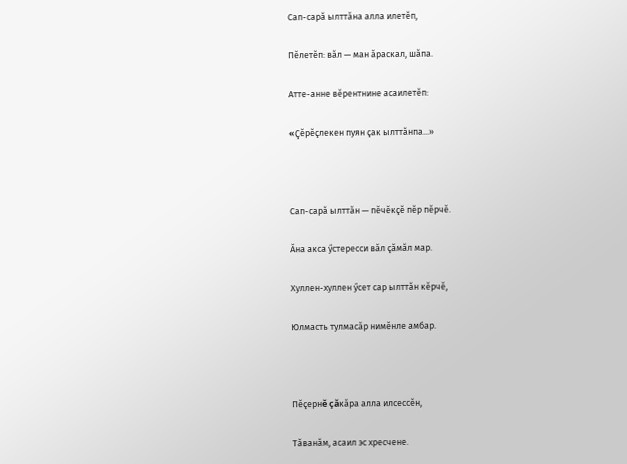Сап-сарă ылттăна алла илетĕп,

Пĕлетĕп: вăл — ман ăраскал, шăпа.

Атте-анне вĕрентнине асаилетĕп:

«Çĕрĕçлекен пуян çак ылттăнпа...»



Сап-сарă ылттăн — пĕчĕкçĕ пĕр пĕрчĕ.

Ăна акса ӳстересси вăл çăмăл мар.

Хуллен-хуллен ӳсет сар ылттăн кĕрчĕ,

Юлмасть тулмасăр нимĕнле амбар.



Пĕçернĕ çăкăра алла илсессĕн,

Тăванăм, асаил эс хресчене.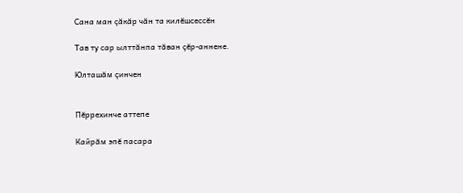Сана ман çăкăр чăн та килĕшсессĕн

Тав ту сар ылттăнпа тăван çĕр-аннене.

Юлташăм çинчен


Пĕррехинче аттепе

Кайрăм эпĕ пасара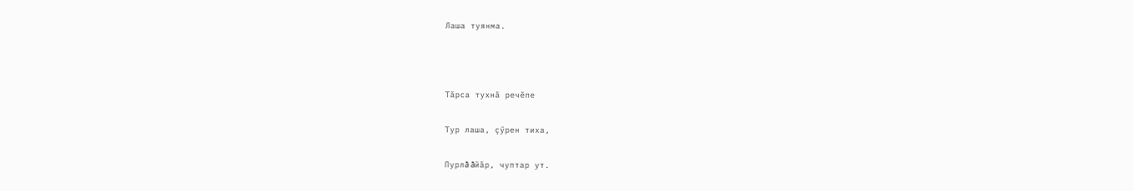Лаша туянма.



Тăрса тухнă речĕпе

Тур лаша, çӳрен тиха,

Пурлă ăйăр, чуптар ут.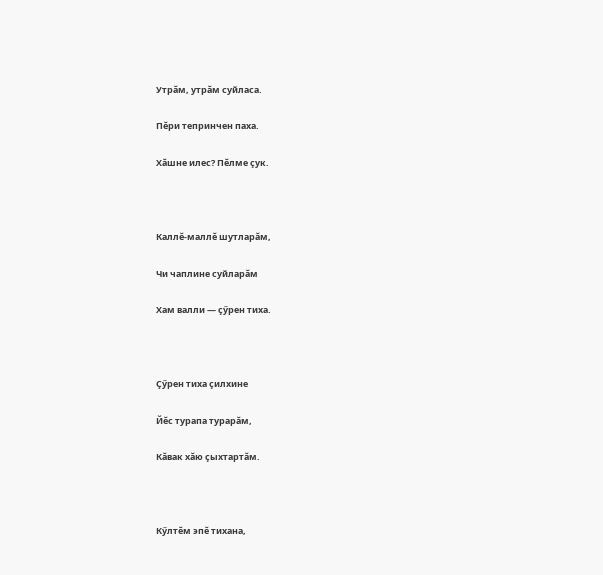Утрăм, утрăм суйласа.

Пĕри тепринчен паха.

Хăшне илес? Пĕлме çук.



Каллĕ-маллĕ шутларăм,

Чи чаплине суйларăм

Хам валли — çӳрен тиха.



Çӳрен тиха çилхине

Йĕс турапа турарăм,

Кăвак хăю çыхтартăм.



Кӳлтĕм эпĕ тихана,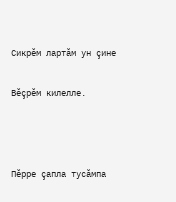Сикрĕм лартăм ун çине

Вĕçрĕм килелле.



Пĕрре çапла тусăмпа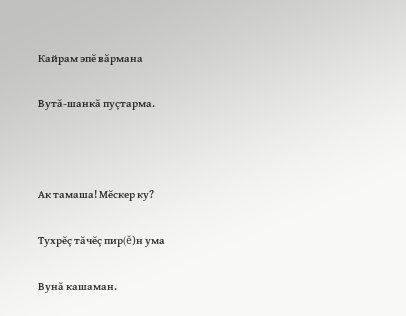Кайрам эпĕ вăрмана

Вутă-шанкă пуçтарма.



Ак тамаша! Мĕскер ку?

Тухрĕç тăчĕç пир(ĕ)н ума

Вунă кашаман.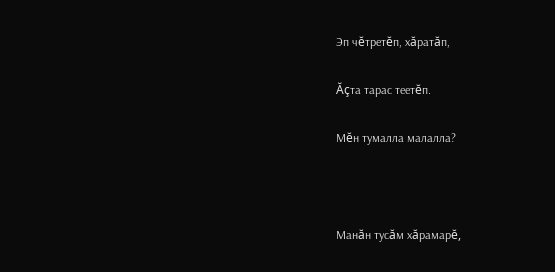Эп чĕтретĕп, хăратăп,

Ăçта тарас теетĕп.

Мĕн тумалла малалла?



Манăн тусăм хăрамарĕ,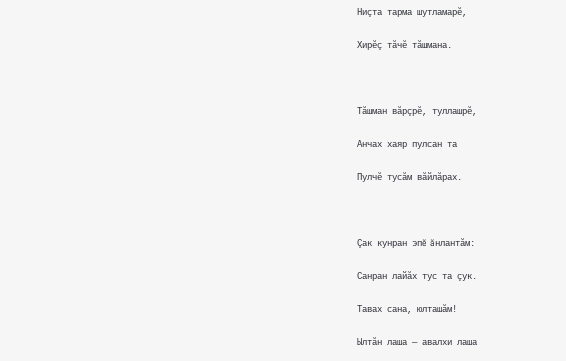Ниçта тарма шутламарĕ,

Хирĕç тăчĕ тăшмана.



Тăшман вăрçрĕ, туллашрĕ,

Анчах хаяр пулсан та

Пулчĕ тусăм вăйлăрах.



Çак кунран эпĕ ăнлантăм:

Санран лайăх тус та çук.

Тавах сана, юлташăм!

Ылтăн лаша — авалхи лаша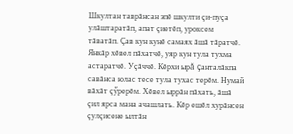Шкултан таврăнсан эпĕ шкулти çи-пуçа улăштаратăп, апат çиетĕп, уроксем тăватăп. Çав кун кунĕ самаях ăшă тăратчĕ. Янкăр хĕвел пăхатчĕ, уяр кун тула тухма астаратчĕ. Уçăччĕ. Кĕрхи ырă çанталăкпа савăнса юлас тесе тула тухас терĕм. Нумай вăхăт çӳрерĕм. Хĕвел ыррăн пăхать, ăшă çил ярса мана ачашлать. Кĕр ешĕл хурăнсен çулçисене ылтăн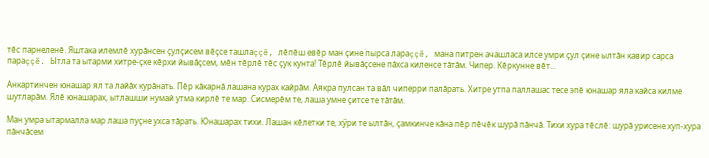тĕс парнеленĕ. Яштака илемлĕ хурăнсен çулçисем вĕçсе ташлаççĕ, лĕпĕш евĕр ман çине пырса лараççĕ, мана питрен ачашласа илсе умри çул çине ылтăн кавир сарса параççĕ. Ытла та ытарми хитре-çке кĕрхи йывăçсем, мĕн тĕрлĕ тĕс çук кунта! Тĕрлĕ йывăçсене пăхса киленсе тăтăм. Чипер. Кĕркунне вĕт...

Анкартинчен юнашар ял та лайăх курăнать. Пĕр кăкарнă лашана курах кайрăм. Аякра пулсан та вăл чиперри палăрать. Хитре утпа паллашас тесе эпĕ юнашар яла кайса килме шутларăм. Ялĕ юнашарах, ытлашши нумай утма кирлĕ те мар. Сисмерĕм те, лаша умне çитсе те тăтăм.

Ман умра ытармалла мар лаша пуçне ухса тăрать. Юнашарах тихи. Лашан кĕлетки те, хӳри те ылтăн, çамкинче кăна пĕр пĕчĕк шурă пăнчă. Тихи хура тĕслĕ: шурă урисене хуп-хура пăнчăсем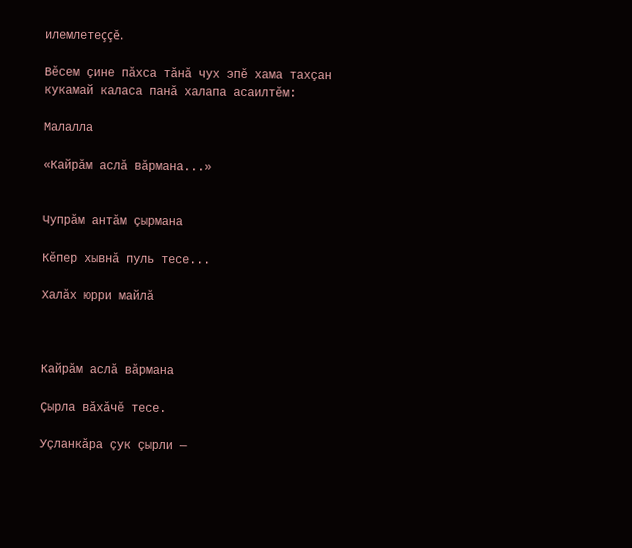илемлетеççĕ.

Вĕсем çине пăхса тăнă чух эпĕ хама тахçан кукамай каласа панă халапа асаилтĕм:

Малалла

«Кайрăм аслă вăрмана...»


Чупрăм антăм çырмана

Кĕпер хывнă пуль тесе...

Халăх юрри майлă



Кайрăм аслă вăрмана

Çырла вăхăчĕ тесе.

Уçланкăра çук çырли —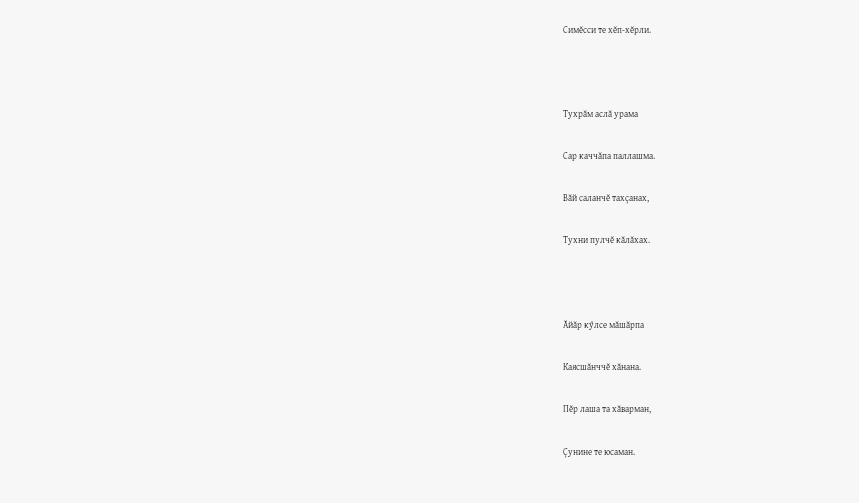Симĕсси те хĕп-хĕрли.



Тухрăм аслă урама

Сар каччăпа паллашма.

Вăй саланчĕ тахçанах,

Тухни пулчĕ кăлăхах.



Ăйăр кӳлсе мăшăрпа

Каясшăнччĕ хăнана.

Пĕр лаша та хăварман,

Çунине те юсаман.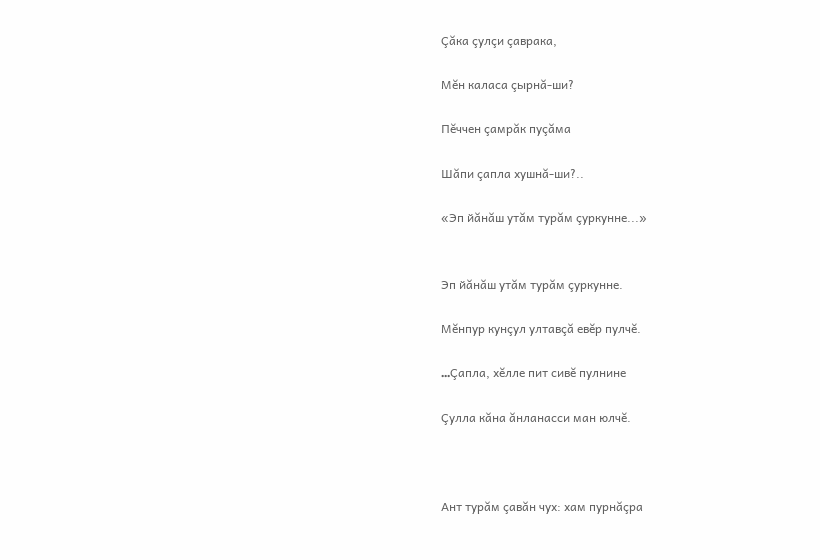Çăка çулçи çаврака,

Мĕн каласа çырнă-ши?

Пĕччен çамрăк пуçăма

Шăпи çапла хушнă-ши?..

«Эп йăнăш утăм турăм çуркунне...»


Эп йăнăш утăм турăм çуркунне.

Мĕнпур кунçул ултавçă евĕр пулчĕ.

...Çапла, хĕлле пит сивĕ пулнине

Çулла кăна ăнланасси ман юлчĕ.



Ант турăм çавăн чух: хам пурнăçра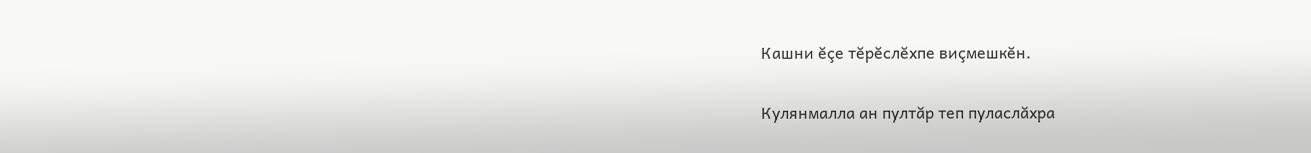Кашни ĕçе тĕрĕслĕхпе виçмешкĕн.

Кулянмалла ан пултăр теп пуласлăхра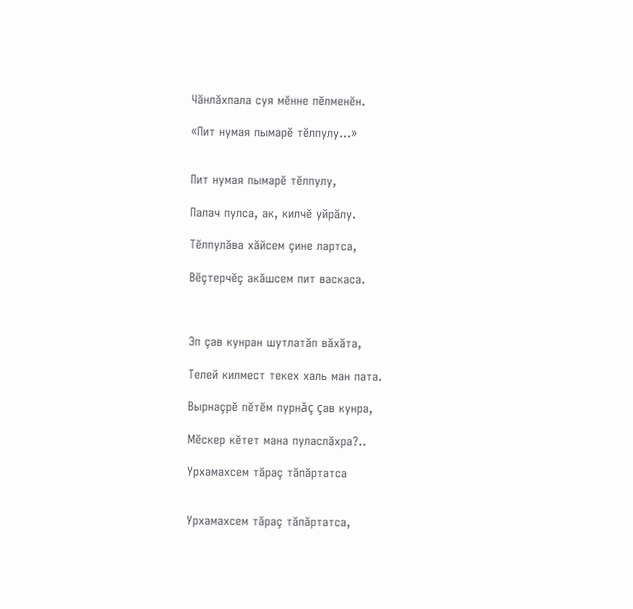Чăнлăхпала суя мĕнне пĕлменĕн.

«Пит нумая пымарĕ тĕлпулу...»


Пит нумая пымарĕ тĕлпулу,

Палач пулса, ак, килчĕ уйрăлу.

Тĕлпулăва хăйсем çине лартса,

Вĕçтерчĕç акăшсем пит васкаса.



Эп çав кунран шутлатăп вăхăта,

Телей килмест текех халь ман пата.

Вырнаçрĕ пĕтĕм пурнăç çав кунра,

Мĕскер кĕтет мана пуласлăхра?..

Урхамахсем тăраç тăпăртатса


Урхамахсем тăраç тăпăртатса,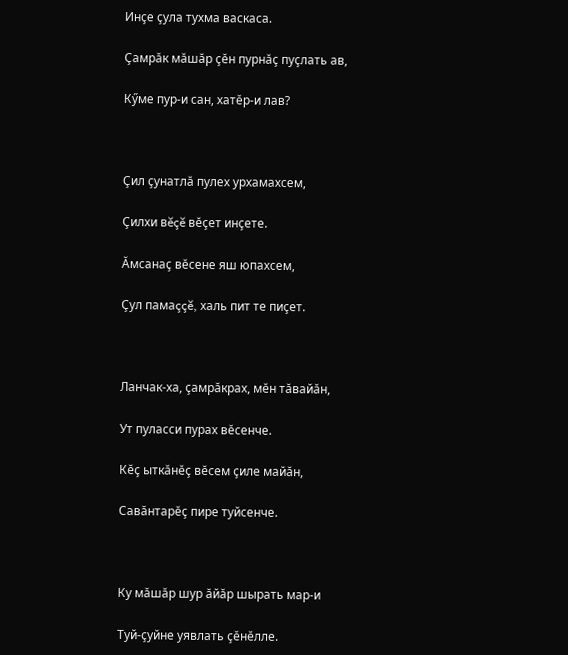Инçе çула тухма васкаса.

Çамрăк мăшăр çĕн пурнăç пуçлать ав,

Кӳме пур-и сан, хатĕр-и лав?



Çил çунатлă пулех урхамахсем,

Çилхи вĕçĕ вĕçет инçете.

Ăмсанаç вĕсене яш юпахсем,

Çул памаççĕ, халь пит те пиçет.



Ланчак-ха, çамрăкрах, мĕн тăвайăн,

Ут пуласси пурах вĕсенче.

Кĕç ыткăнĕç вĕсем çиле майăн,

Савăнтарĕç пире туйсенче.



Ку мăшăр шур ăйăр шырать мар-и

Туй-çуйне уявлать çĕнĕлле.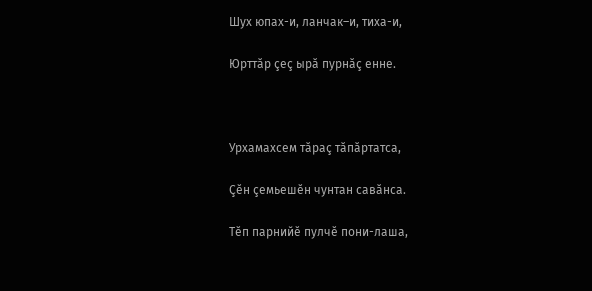Шух юпах-и, ланчак–и, тиха-и,

Юрттăр çеç ырă пурнăç енне.



Урхамахсем тăраç тăпăртатса,

Çĕн çемьешĕн чунтан савăнса.

Тĕп парнийĕ пулчĕ пони-лаша,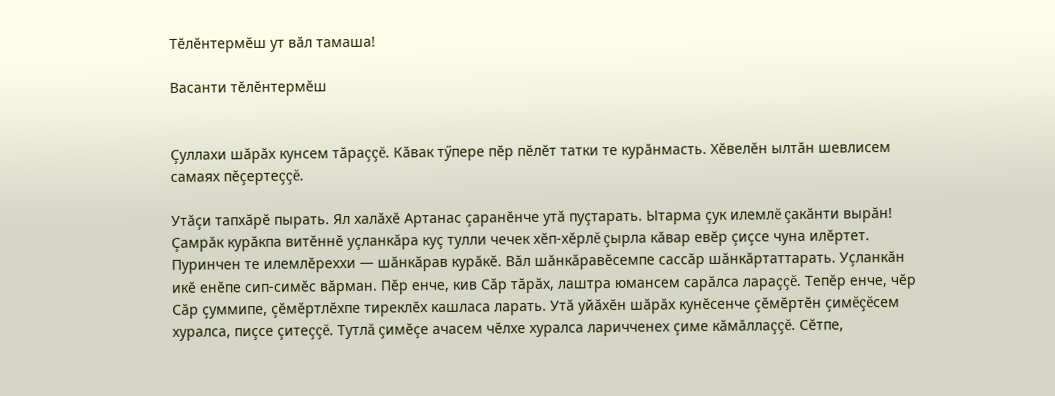Тĕлĕнтермĕш ут вăл тамаша!

Васанти тĕлĕнтермĕш


Çуллахи шăрăх кунсем тăраççĕ. Кăвак тӳпере пĕр пĕлĕт татки те курăнмасть. Хĕвелĕн ылтăн шевлисем самаях пĕçертеççĕ.

Утăçи тапхăрĕ пырать. Ял халăхĕ Артанас çаранĕнче утă пуçтарать. Ытарма çук илемлĕ çакăнти вырăн! Çамрăк курăкпа витĕннĕ уçланкăра куç тулли чечек хĕп-хĕрлĕ çырла кăвар евĕр çиçсе чуна илĕртет. Пуринчен те илемлĕреххи — шăнкăрав курăкĕ. Вăл шăнкăравĕсемпе сассăр шăнкăртаттарать. Уçланкăн икĕ енĕпе сип-симĕс вăрман. Пĕр енче, кив Сăр тăрăх, лаштра юмансем сарăлса лараççĕ. Тепĕр енче, чĕр Сăр çуммипе, çĕмĕртлĕхпе тиреклĕх кашласа ларать. Утă уйăхĕн шăрăх кунĕсенче çĕмĕртĕн çимĕçĕсем хуралса, пиçсе çитеççĕ. Тутлă çимĕçе ачасем чĕлхе хуралса ларичченех çиме кăмăллаççĕ. Сĕтпе,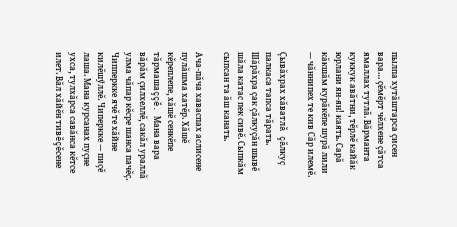пылпа хутăштарса çисен вара… çĕмĕрт чĕлхене çăтса ямаллах тутлă. Вăрманта куккук авăтни, тĕрлĕ кайăк юрлани ян-ян! каять. Сарă кăкшăм курăкĕпе шурă лили — чăннипех те кив Сăр илемĕ.

Çывăхрах хăватлă çăлкуç палкаса тапса тăрать. Шăрăхра çак çăлкуçăн шывĕ шăла катас пек сивĕ. Сыпкăм сыпсан та ăш канать.

Ача-пăча хаваспах аслисене пулăшма хатĕр. Хăшĕ кĕреплепе, хăшĕ сенкĕпе тăрмашаççĕ. Мана вара вăрăм çилхеллĕ, сакăл ураллă улма чăпар кĕсре шанса пачĕç. Чипперкке ячĕ те хăйне килĕшӳллĕ. Чиперкке — пиçĕ лаша. Мана курсанах пуçне ухса, тулхăрса савăнса кĕтсе илет. Вăл хăйĕн тивĕçĕсене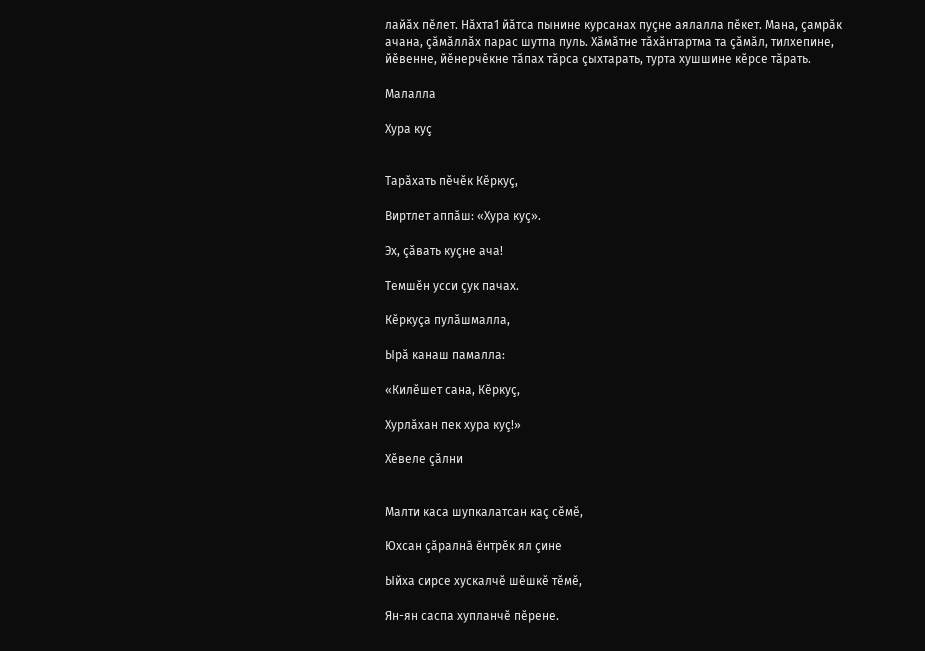лайăх пĕлет. Нăхта1 йăтса пынине курсанах пуçне аялалла пĕкет. Мана, çамрăк ачана, çăмăллăх парас шутпа пуль. Хăмăтне тăхăнтартма та çăмăл, тилхепине, йĕвенне, йĕнерчĕкне тăпах тăрса çыхтарать, турта хушшине кĕрсе тăрать.

Малалла

Хура куç


Тарăхать пĕчĕк Кĕркуç,

Виртлет аппăш: «Хура куç».

Эх, çăвать куçне ача!

Темшĕн усси çук пачах.

Кĕркуçа пулăшмалла,

Ырă канаш памалла:

«Килĕшет сана, Кĕркуç,

Хурлăхан пек хура куç!»

Хĕвеле çăлни


Малти каса шупкалатсан каç сĕмĕ,

Юхсан çăралнă ĕнтрĕк ял çине

Ыйха сирсе хускалчĕ шĕшкĕ тĕмĕ,

Ян-ян саспа хупланчĕ пĕрене.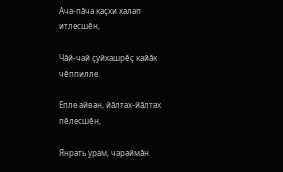Ача-пăча каçхи халап итлесшĕн,

Чăй-чай çуйхашрĕç кайăк чĕппилле.

Епле айван, йăлтах-йăлтах пĕлесшĕн,

Янрать урам, чараймăн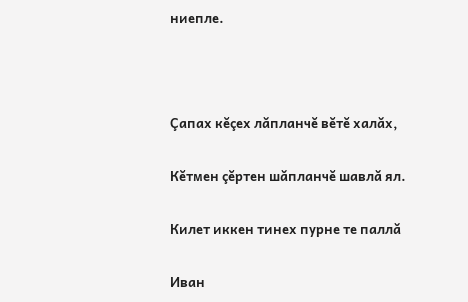ниепле.



Çапах кĕçех лăпланчĕ вĕтĕ халăх,

Кĕтмен çĕртен шăпланчĕ шавлă ял.

Килет иккен тинех пурне те паллă

Иван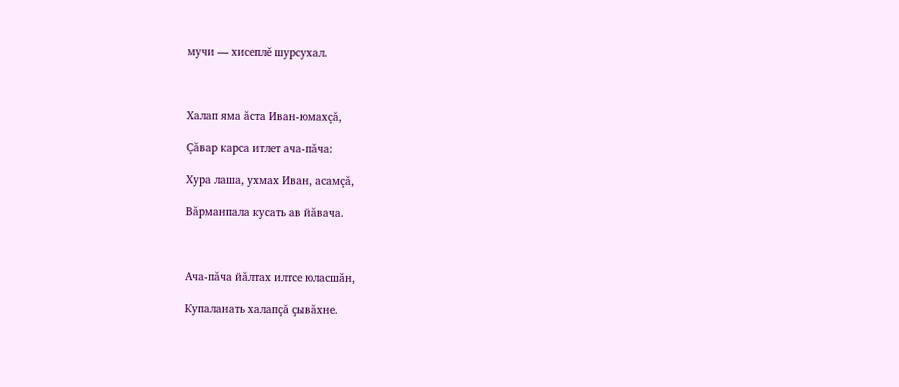мучи — хисеплĕ шурсухал.



Халап яма ăста Иван-юмахçă,

Çăвар карса итлет ача-пăча:

Хура лаша, ухмах Иван, асамçă,

Вăрманпала кусать ав йăвача.



Ача-пăча йăлтах илтсе юласшăн,

Купаланать халапçă çывăхне.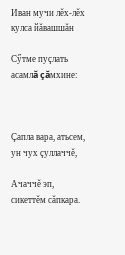Иван мучи лĕх-лĕх кулса йăвашшăн

Сӳтме пуçлать асамлă çăмхине:



Çапла вара, атьсем, ун чух çуллаччĕ,

Ачаччĕ эп, сикеттĕм сăпкара.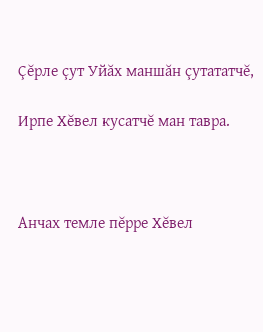Çĕрле çут Уйăх маншăн çутататчĕ,

Ирпе Хĕвел кусатчĕ ман тавра.



Анчах темле пĕрре Хĕвел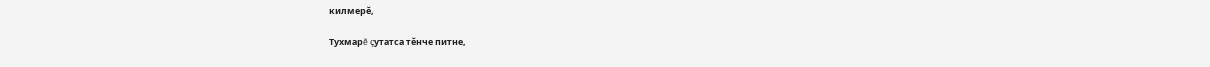килмерĕ,

Тухмарĕ çутатса тĕнче питне,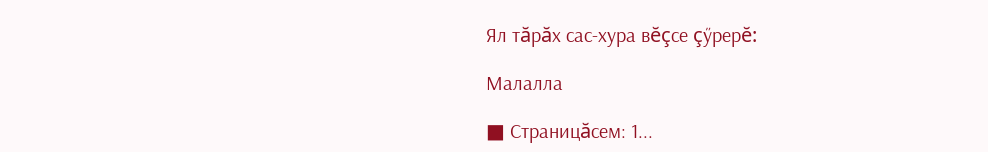Ял тăрăх сас-хура вĕçсе çӳрерĕ:

Малалла

■ Страницăсем: 1...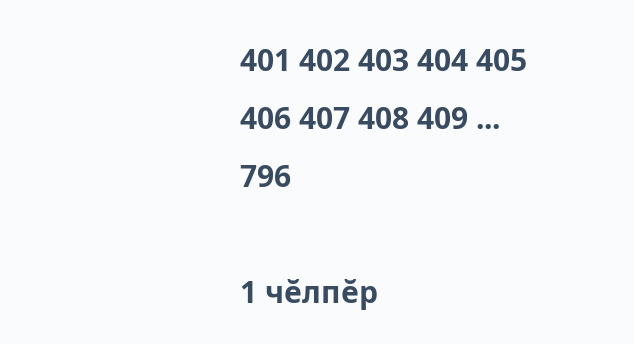401 402 403 404 405 406 407 408 409 ... 796

1 чĕлпĕр